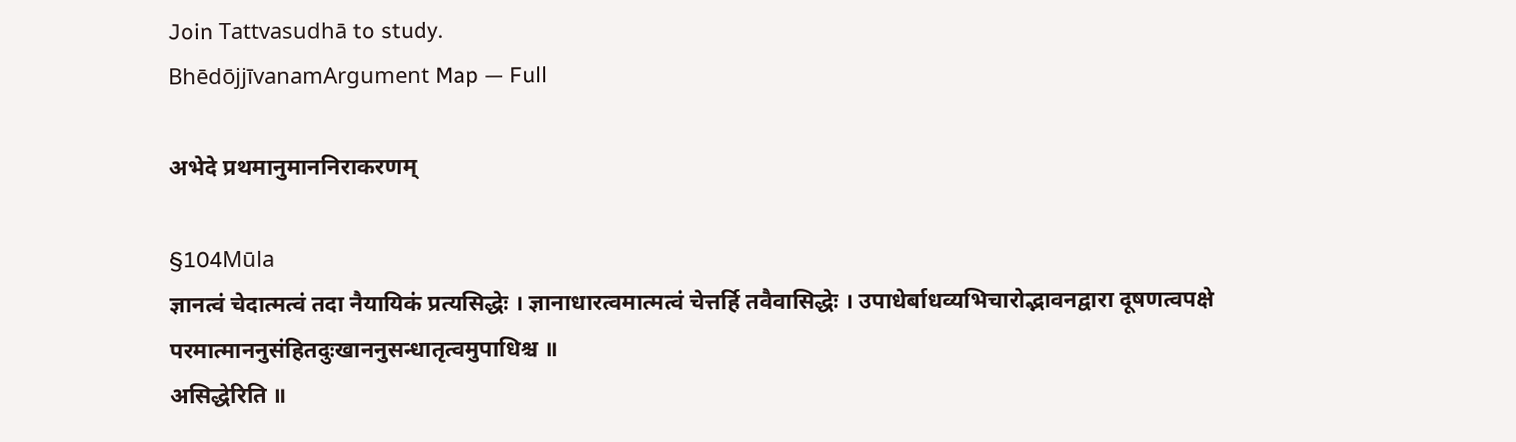Join Tattvasudhā to study.
BhēdōjjīvanamArgument Map — Full

अभेदे प्रथमानुमाननिराकरणम्

§104Mūla
ज्ञानत्वं चेदात्मत्वं तदा नैयायिकं प्रत्यसिद्धेः । ज्ञानाधारत्वमात्मत्वं चेत्तर्हि तवैवासिद्धेः । उपाधेर्बाधव्यभिचारोद्भावनद्वारा दूषणत्वपक्षे परमात्माननुसंहितदुःखाननुसन्धातृत्वमुपाधिश्च ॥
असिद्धेरिति ॥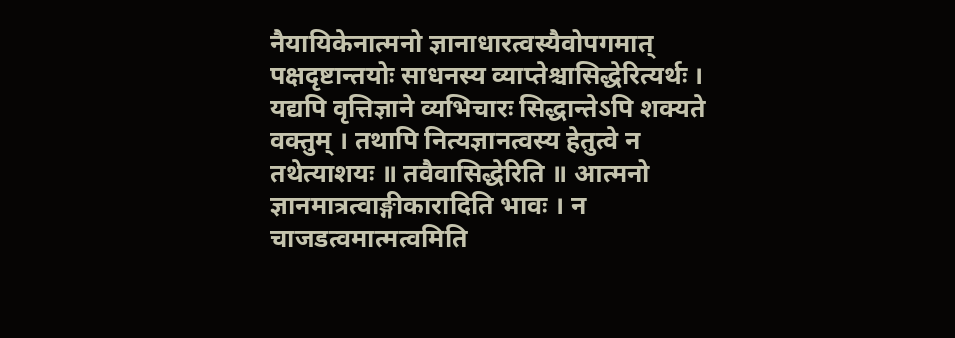नैयायिकेनात्मनो ज्ञानाधारत्वस्यैवोपगमात् पक्षदृष्टान्तयोः साधनस्य व्याप्तेश्चासिद्धेरित्यर्थः । यद्यपि वृत्तिज्ञाने व्यभिचारः सिद्धान्तेऽपि शक्यते वक्तुम् । तथापि नित्यज्ञानत्वस्य हेतुत्वे न तथेत्याशयः ॥ तवैवासिद्धेरिति ॥ आत्मनो ज्ञानमात्रत्वाङ्गीकारादिति भावः । न चाजडत्वमात्मत्वमिति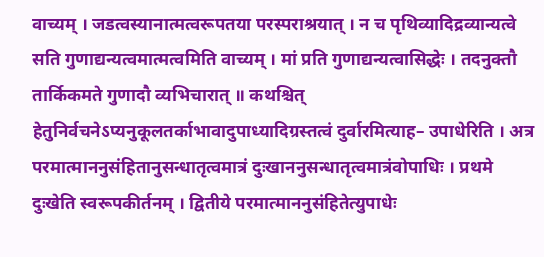वाच्यम् । जडत्वस्यानात्मत्वरूपतया परस्पराश्रयात् । न च पृथिव्यादिद्रव्यान्यत्वे सति गुणाद्यन्यत्वमात्मत्वमिति वाच्यम् । मां प्रति गुणाद्यन्यत्वासिद्धेः । तदनुक्तौ तार्किकमते गुणादौ व्यभिचारात् ॥ कथश्चित् हेतुनिर्वचनेऽप्यनुकूलतर्काभावादुपाध्यादिग्रस्तत्वं दुर्वारमित्याह– उपाधेरिति । अत्र परमात्माननुसंहितानुसन्धातृत्वमात्रं दुःखाननुसन्धातृत्वमात्रंवोपाधिः । प्रथमे दुःखेति स्वरूपकीर्तनम् । द्वितीये परमात्माननुसंहितेत्युपाधेः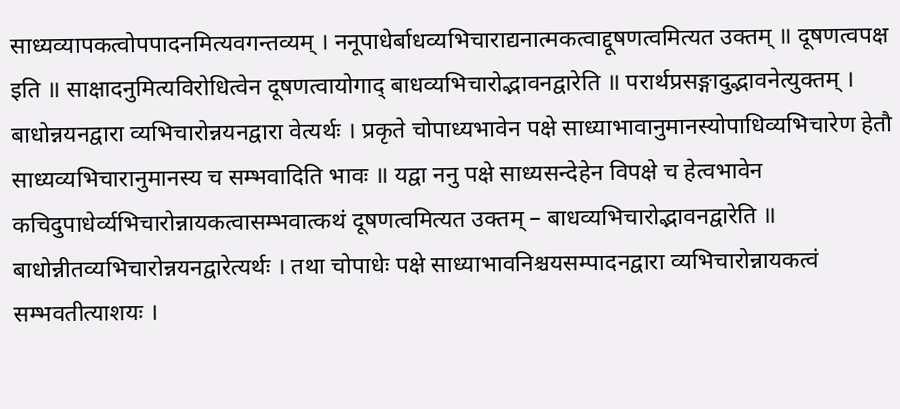साध्यव्यापकत्वोपपादनमित्यवगन्तव्यम् । ननूपाधेर्बाधव्यभिचाराद्यनात्मकत्वाद्दूषणत्वमित्यत उक्तम् ॥ दूषणत्वपक्ष इति ॥ साक्षादनुमित्यविरोधित्वेन दूषणत्वायोगाद् बाधव्यभिचारोद्भावनद्वारेति ॥ परार्थप्रसङ्गादुद्भावनेत्युक्तम् । बाधोन्नयनद्वारा व्यभिचारोन्नयनद्वारा वेत्यर्थः । प्रकृते चोपाध्यभावेन पक्षे साध्याभावानुमानस्योपाधिव्यभिचारेण हेतौ साध्यव्यभिचारानुमानस्य च सम्भवादिति भावः ॥ यद्वा ननु पक्षे साध्यसन्देहेन विपक्षे च हेत्वभावेन कचिदुपाधेर्व्यभिचारोन्नायकत्वासम्भवात्कथं दूषणत्वमित्यत उक्तम् – बाधव्यभिचारोद्भावनद्वारेति ॥ बाधोन्नीतव्यभिचारोन्नयनद्वारेत्यर्थः । तथा चोपाधेः पक्षे साध्याभावनिश्चयसम्पादनद्वारा व्यभिचारोन्नायकत्वं सम्भवतीत्याशयः ।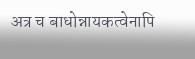अत्र च बाधोन्नायकत्वेनापि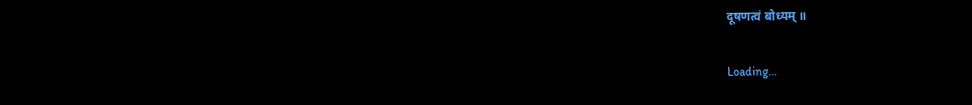दूषणत्वं बोध्यम् ॥

Loading…